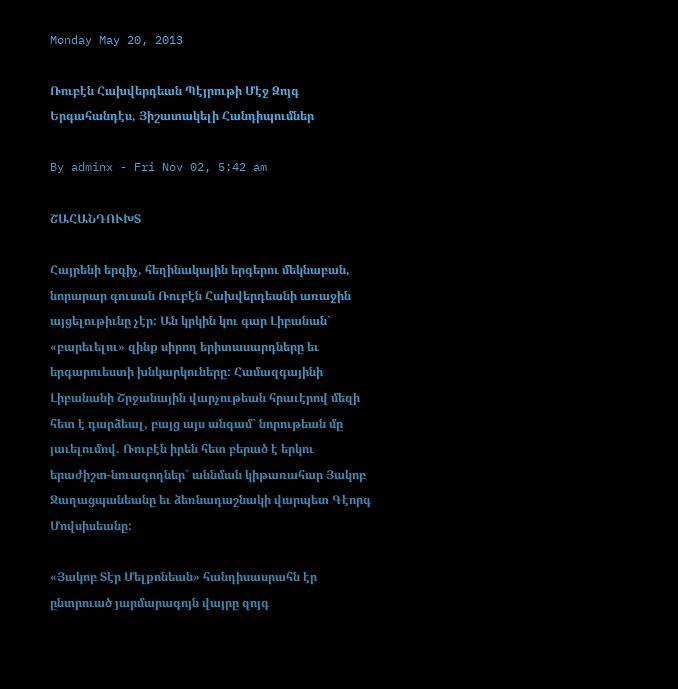Monday May 20, 2013

Ռուբէն Հախվերդեան Պէյրութի Մէջ Զոյգ Երգահանդէս, Յիշատակելի Հանդիպումներ

By adminx - Fri Nov 02, 5:42 am

ՇԱՀԱՆԴՈՒԽՏ

Հայրենի երգիչ, հեղինակային երգերու մեկնաբան, նորարար գուսան Ռուբէն Հախվերդեանի առաջին այցելութիւնը չէր: Ան կրկին կու գար Լիբանան` «բարեւելու» զինք սիրող երիտասարդները եւ երգարուեստի խնկարկուները: Համազգայինի Լիբանանի Շրջանային վարչութեան հրաւէրով մեզի հետ է դարձեալ, բայց այս անգամ` նորութեան մը յաւելումով. Ռուբէն իրեն հետ բերած է երկու երաժիշտ-նուագողներ` աննման կիթառահար Յակոբ Ջաղացպանեանը եւ ձեռնադաշնակի վարպետ Գէորգ Մովսիսեանը:

«Յակոբ Տէր Մելքոնեան» հանդիսասրահն էր ընտրուած յարմարագոյն վայրը զոյգ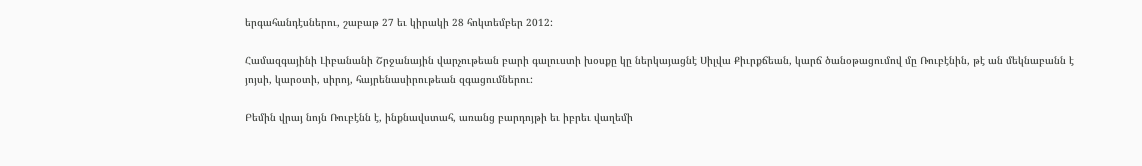երգահանդէսներու, շաբաթ 27 եւ կիրակի 28 հոկտեմբեր 2012:

Համազգայինի Լիբանանի Շրջանային վարչութեան բարի գալուստի խօսքը կը ներկայացնէ Սիլվա Քիւրքճեան, կարճ ծանօթացումով մը Ռուբէնին, թէ ան մեկնաբանն է յոյսի, կարօտի, սիրոյ, հայրենասիրութեան զգացումներու:

Բեմին վրայ նոյն Ռուբէնն է, ինքնավստահ, առանց բարդոյթի եւ իբրեւ վաղեմի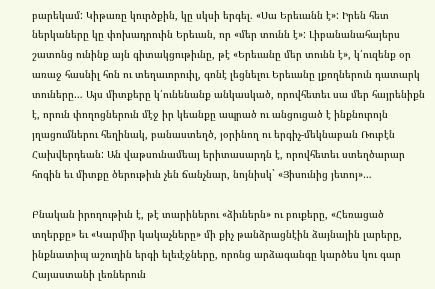բարեկամ: Կիթառը կուրծքին, կը սկսի երգել. «Սա Երեւանն է»: Իրեն հետ ներկաները կը փոխադրուին Երեւան, որ «մեր տունն է»: Լիբանանահայերս շատոնց ունինք այն գիտակցութիւնը, թէ «Երեւանը մեր տունն է», կ՛ուզենք օր առաջ հասնիլ հոն ու տեղաւորուիլ, գոնէ լեցնելու Երեւանը լքողներուն դատարկ տուները… Այս միտքերը կ՛ունենանք անկասկած, որովհետեւ սա մեր հայրենիքն է, որուն փողոցներուն մէջ իր կեանքը ապրած ու անցուցած է ինքնուրոյն յղացումներու հեղինակ, բանաստեղծ, յօրինող ու երգիչ-մեկնաբան Ռուբէն Հախվերդեան: Ան վաթսունամեայ երիտասարդն է, որովհետեւ ստեղծարար հոգին եւ միտքը ծերութիւն չեն ճանչնար, նոյնիսկ` «Յիսունից յետոյ»…

Բնական իրողութիւն է, թէ տարիներու «ձիւներն» ու բուքերը, «Հեռացած տղերքը» եւ «Կարմիր կակաչները» մի քիչ թանձրացնէին ձայնային լարերը, ինքնատիպ աշուղին երգի ելեւէջները, որոնց արձագանգը կարծես կու գար Հայաստանի լեռներուն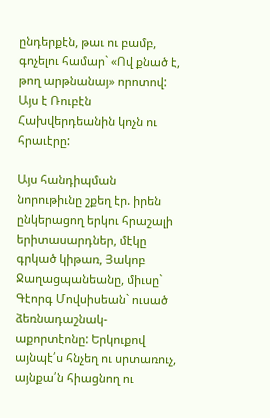ընդերքէն, թաւ ու բամբ, գոչելու համար` «Ով քնած է, թող արթնանայ» որոտով: Այս է Ռուբէն Հախվերդեանին կոչն ու հրաւէրը:

Այս հանդիպման նորութիւնը շքեղ էր. իրեն ընկերացող երկու հրաշալի երիտասարդներ, մէկը գրկած կիթառ, Յակոբ Ջաղացպանեանը, միւսը` Գէորգ Մովսիսեան` ուսած ձեռնադաշնակ-աքորտէոնը: Երկուքով այնպէ՛ս հնչեղ ու սրտառուչ, այնքա՛ն հիացնող ու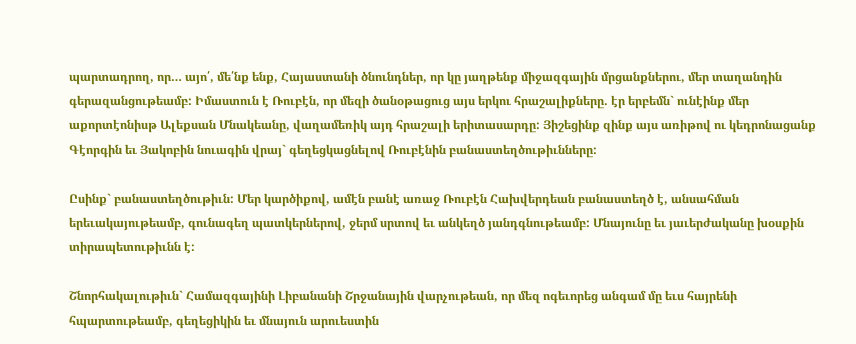պարտադրող, որ… այո՛, մե՛նք ենք, Հայաստանի ծնունդներ, որ կը յաղթենք միջազգային մրցանքներու, մեր տաղանդին գերազանցութեամբ: Իմաստուն է Ռուբէն, որ մեզի ծանօթացուց այս երկու հրաշալիքները. էր երբեմն` ունէինք մեր աքորտէոնիսթ Ալեքսան Մնակեանը, վաղամեռիկ այդ հրաշալի երիտասարդը: Յիշեցինք զինք այս առիթով ու կեդրոնացանք Գէորգին եւ Յակոբին նուագին վրայ` գեղեցկացնելով Ռուբէնին բանաստեղծութիւնները:

Ըսինք` բանաստեղծութիւն: Մեր կարծիքով, ամէն բանէ առաջ Ռուբէն Հախվերդեան բանաստեղծ է, անսահման երեւակայութեամբ, գունագեղ պատկերներով, ջերմ սրտով եւ անկեղծ յանդգնութեամբ: Մնայունը եւ յաւերժականը խօսքին տիրապետութիւնն է:

Շնորհակալութիւն` Համազգայինի Լիբանանի Շրջանային վարչութեան, որ մեզ ոգեւորեց անգամ մը եւս հայրենի հպարտութեամբ, գեղեցիկին եւ մնայուն արուեստին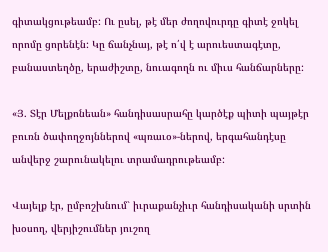գիտակցութեամբ: Ու ըսել, թէ մեր ժողովուրդը գիտէ ջոկել որոմը ցորենէն: Կը ճանչնայ, թէ ո՛վ է արուեստագէտը, բանաստեղծը, երաժիշտը, նուագողն ու միւս հանճարները:

«Յ. Տէր Մելքոնեան» հանդիսասրահը կարծէք պիտի պայթէր բուռն ծափողջոյններով «պռաւօ»-ներով, երգահանդէսը անվերջ շարունակելու տրամադրութեամբ:

Վայելք էր, ըմբոշխնում` իւրաքանչիւր հանդիսականի սրտին խօսող, վերյիշումներ յուշող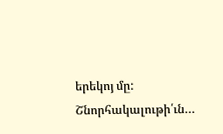երեկոյ մը: Շնորհակալութի՛ւն…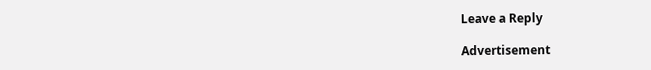Leave a Reply

Advertisement